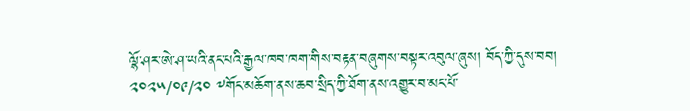ལྷོ་ཤར་ཨེ་ཤ་ཡའི་ནང་པའི་རྒྱལ་ཁབ་ཁག་གིས་བརྟན་བཞུགས་བསྟར་འབུལ་ཞུས། བོད་ཀྱི་དུས་བབ། ༢༠༢༥/༠༩/༢༠ ༸གོང་མཆོག་ནས་ཆབ་སྲིད་ཀྱི་ཐོག་ནས་འགྱུར་བ་མང་པོ་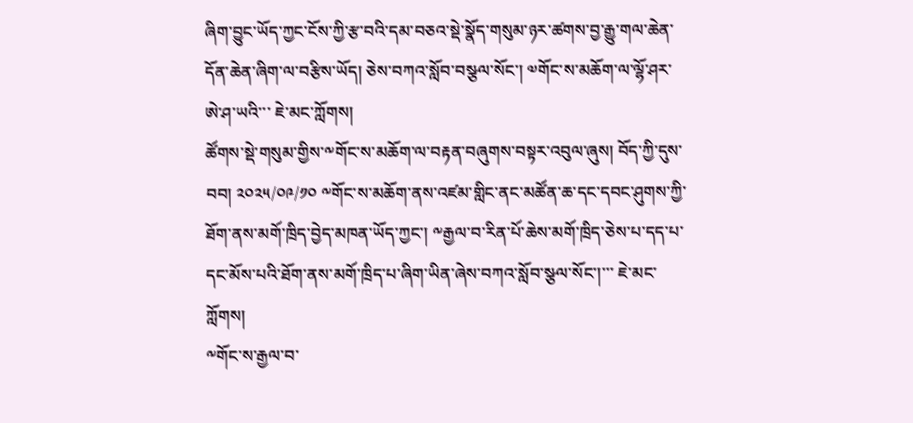ཞིག་བྱུང་ཡོད་ཀྱང་ངོས་ཀྱི་རྩ་བའི་དམ་བཅའ་སྡེ་སྣོད་གསུམ་ཉར་ཚགས་བྱ་རྒྱུ་གལ་ཆེན་དོན་ཆེན་ཞིག་ལ་བརྩིས་ཡོད། ཅེས་བཀའ་སློབ་བསྩལ་སོང་། ༧གོང་ས་མཆོག་ལ་ལྷོ་ཤར་ཨེ་ཤ་ཡའི་་་ ཇེ་མང་ཀློགས།
ཚོགས་སྡེ་གསུམ་གྱིས་༸གོང་ས་མཆོག་ལ་བརྟན་བཞུགས་བསྟར་འབུལ་ཞུས། བོད་ཀྱི་དུས་བབ། ༢༠༢༥/༠༩/༡༠ ༸གོང་ས་མཆོག་ནས་འཛམ་གླིང་ནང་མཚོན་ཆ་དང་དབང་ཤུགས་ཀྱི་ཐོག་ནས་མགོ་ཁྲིད་བྱེད་མཁན་ཡོད་ཀྱང་། ༸རྒྱལ་བ་རིན་པོ་ཆེས་མགོ་ཁྲིད་ཅེས་པ་དད་པ་དང་མོས་པའི་ཐོག་ནས་མགོ་ཁྲིད་པ་ཞིག་ཡིན་ཞེས་བཀའ་སློབ་སྩལ་སོང་།་་་ ཇེ་མང་ཀློགས།
༸གོང་ས་རྒྱལ་བ་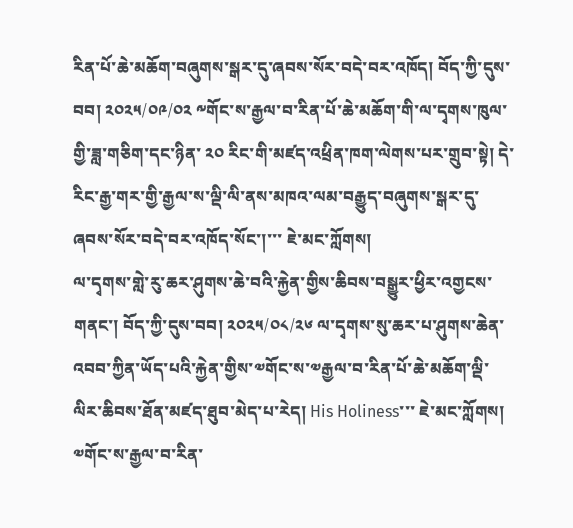རིན་པོ་ཆེ་མཆོག་བཞུགས་སྒར་དུ་ཞབས་སོར་བདེ་བར་འཁོད། བོད་ཀྱི་དུས་བབ། ༢༠༢༥/༠༩/༠༢ ༸གོང་ས་རྒྱལ་བ་རིན་པོ་ཆེ་མཆོག་གི་ལ་དྭགས་ཁུལ་གྱི་ཟླ་གཅིག་དང་ཉིན་ ༢༠ རིང་གི་མཛད་འཕྲིན་ཁག་ལེགས་པར་གྲུབ་སྟེ། དེ་རིང་རྒྱ་གར་གྱི་རྒྱལ་ས་ལྡི་ལི་ནས་མཁའ་ལམ་བརྒྱུད་བཞུགས་སྒར་དུ་ཞབས་སོར་བདེ་བར་འཁོད་སོང་།་་་ ཇེ་མང་ཀློགས།
ལ་དྭགས་གླེ་རུ་ཆར་ཤུགས་ཆེ་བའི་རྐྱེན་གྱིས་ཆིབས་བསྒྱུར་ཕྱིར་འགྱངས་གནང་། བོད་ཀྱི་དུས་བབ། ༢༠༢༥/༠༨/༢༦ ལ་དྭགས་སུ་ཆར་པ་ཤུགས་ཆེན་འབབ་ཀྱིན་ཡོད་པའི་རྐྱེན་གྱིས་༧གོང་ས་༧རྒྱལ་བ་རིན་པོ་ཆེ་མཆོག་ལྡི་ལིར་ཆིབས་ཐོན་མཛད་ཐུབ་མེད་པ་རེད། His Holiness་་་ ཇེ་མང་ཀློགས།
༧གོང་ས་རྒྱལ་བ་རིན་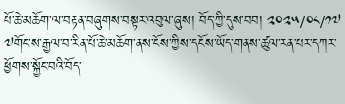པོ་ཆེ་མཆོག་ལ་བརྟན་བཞུགས་བསྟར་འབུལ་ཞུས། བོད་ཀྱི་དུས་བབ། ༢༠༢༥/༠༨/༡༧ ༧གོང་ས་རྒྱལ་བ་རིན་པོ་ཆེ་མཆོག་ནས་ངོས་ཀྱིས་དངོས་ཡོད་གནས་ཚུལ་རན་པར་དཀར་ཕྱོགས་སྐྱོང་བའི་བོད་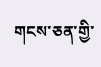གངས་ཅན་གྱི་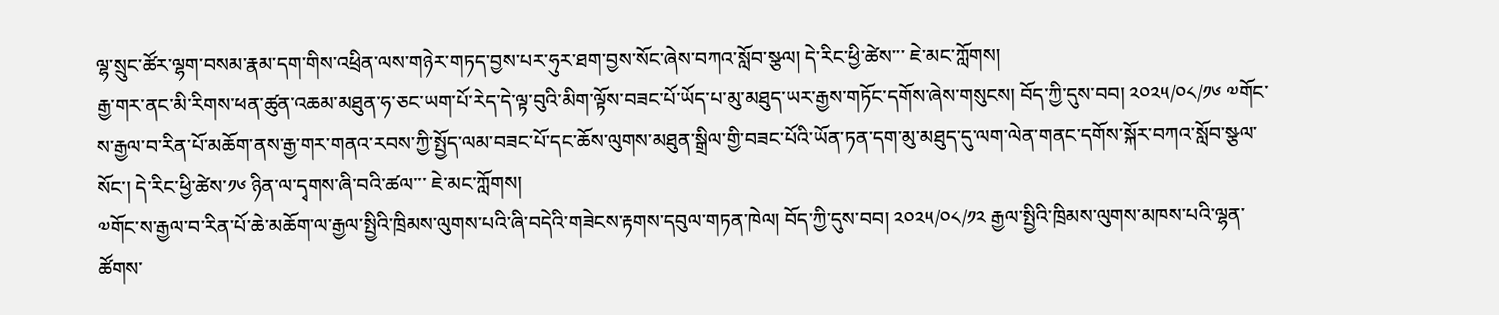ལྷ་སྲུང་ཚོར་ལྷག་བསམ་རྣམ་དག་གིས་འཕྲིན་ལས་གཉེར་གཏད་བྱས་པར་ཧུར་ཐག་བྱས་སོང་ཞེས་བཀའ་སློབ་སྩལ། དེ་རིང་ཕྱི་ཚེས་་་ ཇེ་མང་ཀློགས།
རྒྱ་གར་ནང་མི་རིགས་ཕན་ཚུན་འཆམ་མཐུན་ཧ་ཅང་ཡག་པོ་རེད་དེ་ལྟ་བུའི་མིག་ལྟོས་བཟང་པོ་ཡོད་པ་མུ་མཐུད་ཡར་རྒྱས་གཏོང་དགོས་ཞེས་གསུངས། བོད་ཀྱི་དུས་བབ། ༢༠༢༥/༠༨/༡༦ ༧གོང་ས་རྒྱལ་བ་རིན་པོ་མཆོག་ནས་རྒྱ་གར་གནའ་རབས་ཀྱི་སྤྱོད་ལམ་བཟང་པོ་དང་ཆོས་ལུགས་མཐུན་སྒྲིལ་གྱི་བཟང་པོའི་ཡོན་ཏན་དག་མུ་མཐུད་དུ་ལག་ལེན་གནང་དགོས་སྐོར་བཀའ་སློབ་སྩལ་སོང་། དེ་རིང་ཕྱི་ཚེས་༡༦ ཉིན་ལ་དྭགས་ཞི་བའི་ཚལ་་་ ཇེ་མང་ཀློགས།
༧གོང་ས་རྒྱལ་བ་རིན་པོ་ཆེ་མཆོག་ལ་རྒྱལ་སྤྱིའི་ཁྲིམས་ལུགས་པའི་ཞི་བདེའི་གཟེངས་རྟགས་དབུལ་གཏན་ཁེལ། བོད་ཀྱི་དུས་བབ། ༢༠༢༥/༠༨/༡༢ རྒྱལ་སྤྱིའི་ཁྲིམས་ལུགས་མཁས་པའི་ལྷན་ཚོགས་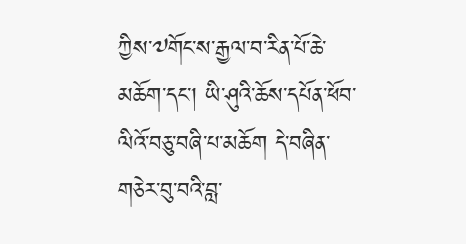ཀྱིས་༧གོང་ས་རྒྱལ་བ་རིན་པོ་ཆེ་མཆོག་དང་། ཡི་ཤུའི་ཆོས་དཔོན་ཕོབ་ལིའོ་བཅུ་བཞི་པ་མཆོག དེ་བཞིན་གཅེར་བུ་བའི་བླ་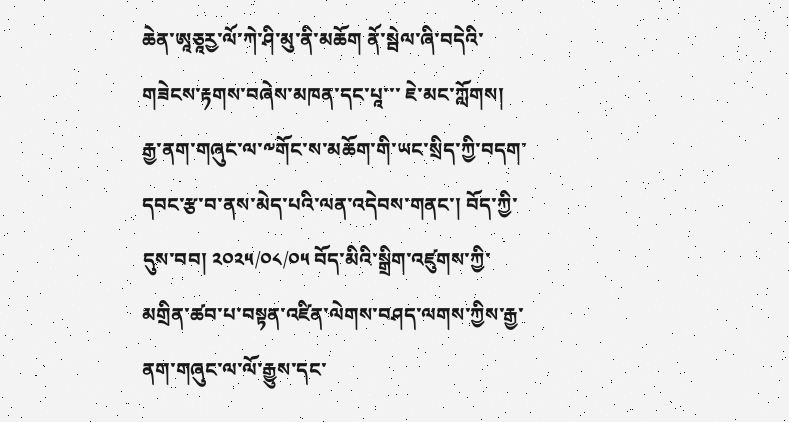ཆེན་ཨཱཅཱརྱ་ལོ་ཀེ་ཤི་མུ་ནི་མཆོག ནོ་སྦེལ་ཞི་བདེའི་གཟེངས་རྟགས་བཞེས་མཁན་དང་པཱ་་་ ཇེ་མང་ཀློགས།
རྒྱ་ནག་གཞུང་ལ་༸གོང་ས་མཆོག་གི་ཡང་སྲིད་ཀྱི་བདག་དབང་རྩ་བ་ནས་མེད་པའི་ལན་འདེབས་གནང་། བོད་ཀྱི་དུས་བབ། ༢༠༢༥/༠༨/༠༥ བོད་མིའི་སྒྲིག་འཛུགས་ཀྱི་མགྲིན་ཚབ་པ་བསྟན་འཛིན་ལེགས་བཤད་ལགས་ཀྱིས་རྒྱ་ནག་གཞུང་ལ་ལོ་རྒྱུས་དང་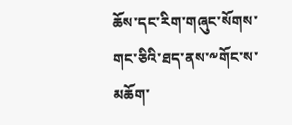ཆོས་དང་རིག་གཞུང་སོགས་གང་ཅིའི་ཐད་ནས་༸གོང་ས་མཆོག་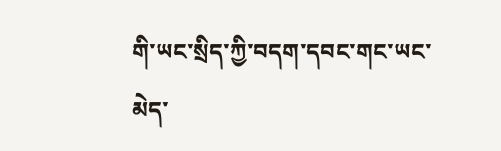གི་ཡང་སྲིད་ཀྱི་བདག་དབང་གང་ཡང་མེད་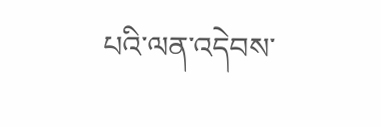པའི་ལན་འདེབས་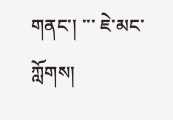གནང་། ་་་ ཇེ་མང་ཀློགས།